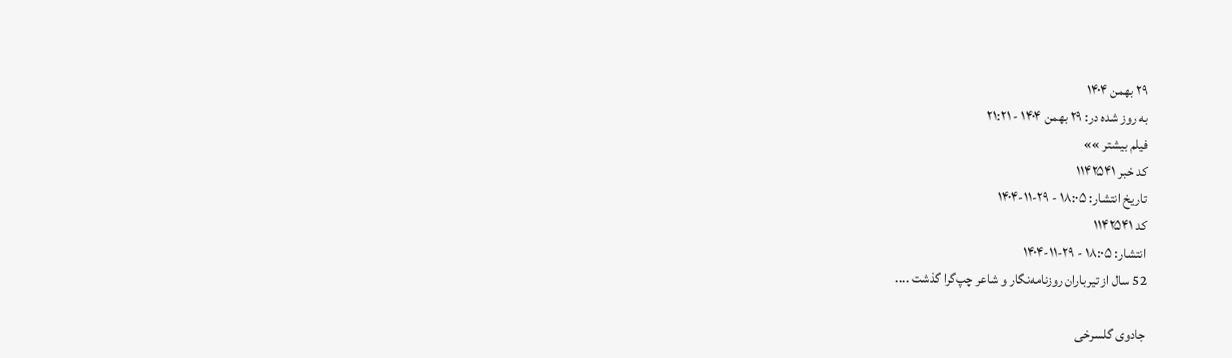۲۹ بهمن ۱۴۰۴
به روز شده در: ۲۹ بهمن ۱۴۰۴ - ۲۱:۲۱
فیلم بیشتر »»
کد خبر ۱۱۴۲۵۴۱
تاریخ انتشار: ۱۸:۰۵ - ۲۹-۱۱-۱۴۰۴
کد ۱۱۴۲۵۴۱
انتشار: ۱۸:۰۵ - ۲۹-۱۱-۱۴۰۴
52 سال از تیرباران روزنامه‌نگار و شاعر چپ‌گرا گذشت ....

جادوی گلسرخی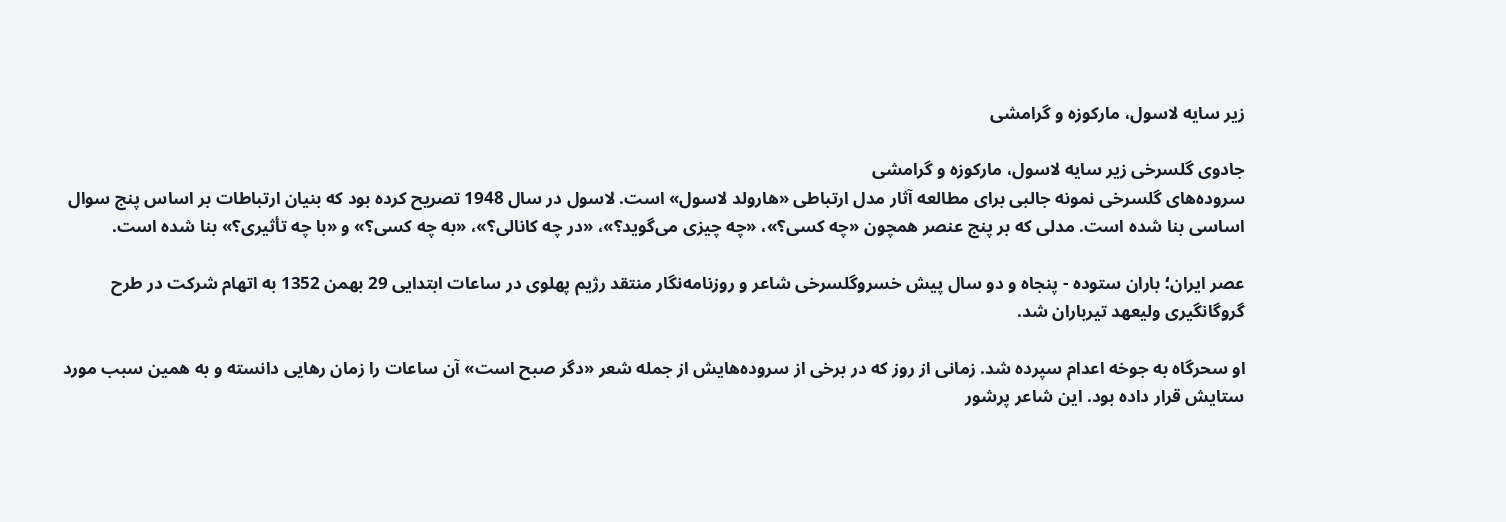زیر سایه لاسول، مارکوزه و گرامشی

جادوی گلسرخی زیر سایه لاسول، مارکوزه و گرامشی
سروده‌های گلسرخی نمونه جالبی برای مطالعه آثار مدل ارتباطی «هارولد لاسول» است. لاسول در سال 1948 تصریح کرده بود که بنیان ارتباطات بر اساس پنج سوال اساسی بنا شده است. مدلی که بر پنج عنصر همچون «چه کسی؟»، «چه چیزی می‌گوید؟»، «در چه کانالی؟»، «به چه کسی؟» و «با چه تأثیری؟» بنا شده است.

عصر ایران؛ باران ستوده - پنجاه و دو سال پیش خسروگلسرخی شاعر و روزنامه‌نگار منتقد رژیم پهلوی در ساعات ابتدایی 29 بهمن 1352 به اتهام شرکت در طرح گروگانگیری ولیعهد تیرباران شد.

او سحرگاه به جوخه اعدام سپرده شد. زمانی از روز که در برخی از سروده‌هایش از جمله شعر «دگر صبح است» آن ساعات را زمان رهایی دانسته و به همین سبب مورد ستایش قرار داده بود. این شاعر پرشور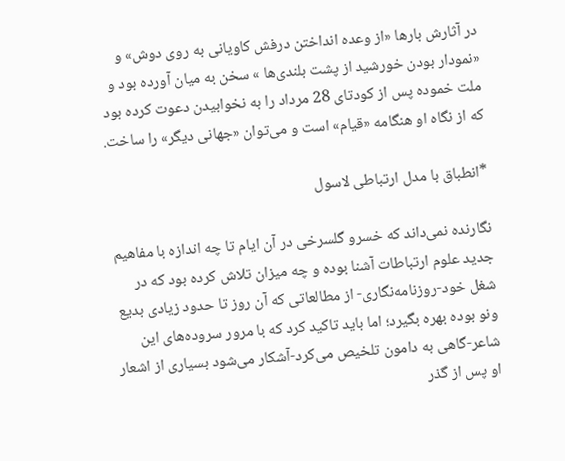در آثارش بارها «از وعده انداختن درفش کاویانی به روی دوش» و «نمودار بودن خورشید از پشت بلندی‌ها » سخن به میان آورده بود و ملت خموده پس از کودتای 28 مرداد را به نخوابیدن دعوت کرده بود که از نگاه او هنگامه «قیام» است و می‌توان «جهانی دیگر» را ساخت.

*انطباق با مدل ارتباطی لاسول

نگارنده نمی‌داند که خسرو گلسرخی در آن ایام تا چه اندازه با مفاهیم جدید علوم ارتباطات آشنا بوده و چه میزان تلاش کرده بود که در شغل خود-روزنامه‌نگاری- از مطالعاتی که آن روز تا حدود زیادی بدیع ونو بوده بهره بگیرد؛ اما باید تاکید کرد که ‌با مرور سروده‌های این شاعر-گاهی به دامون تلخیص می‌کرد-آشکار می‌شود بسیاری از اشعار او پس از گذر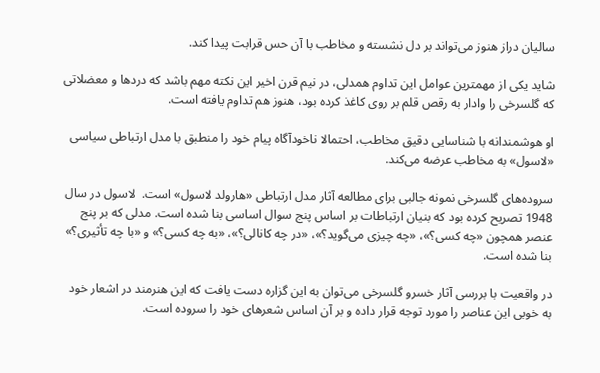سالیان دراز هنوز می‌تواند بر دل نشسته و مخاطب با آن حس قرابت پیدا ‌کند.

شاید یکی از مهمترین عوامل این تداوم همدلی، در نیم قرن اخیر این نکته مهم باشد که دردها و معضلاتی که گلسرخی را وادار به رقص قلم بر روی کاغذ کرده بود، هنوز هم تداوم یافته است.

او هوشمندانه با شناسایی دقیق مخاطب، احتمالا ناخودآگاه پیام خود را منطبق با مدل ارتباطی سیاسی «لاسول» به مخاطب عرضه می‌کند.

سروده‌های گلسرخی نمونه جالبی برای مطالعه آثار مدل ارتباطی «هارولد لاسول» است.  لاسول در سال 1948 تصریح کرده بود که بنیان ارتباطات بر اساس پنج سوال اساسی بنا شده است. مدلی که بر پنج عنصر همچون «چه کسی؟»، «چه چیزی می‌گوید؟»، «در چه کانالی؟»، «به چه کسی؟» و «با چه تأثیری؟» بنا شده است.

در واقعیت با بررسی آثار خسرو گلسرخی می‌توان به این گزاره دست یافت که این هنرمند در اشعار خود به خوبی این عناصر را مورد توجه قرار داده و بر آن اساس شعرهای خود را سروده است.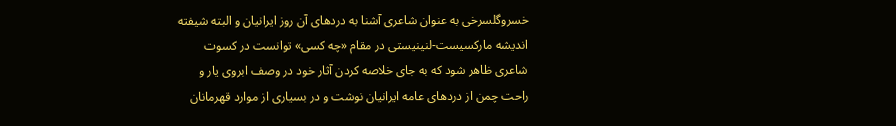خسروگلسرخی به عنوان شاعری آشنا به دردهای آن روز ایرانیان و البته شیفته اندیشه مارکسیست-لنینیستی در مقام «چه کسی» توانست در کسوت شاعری ظاهر شود که به جای خلاصه کردن آثار خود در وصف ابروی یار و راحت چمن از دردهای عامه ایرانیان نوشت و در بسیاری از موارد قهرمانان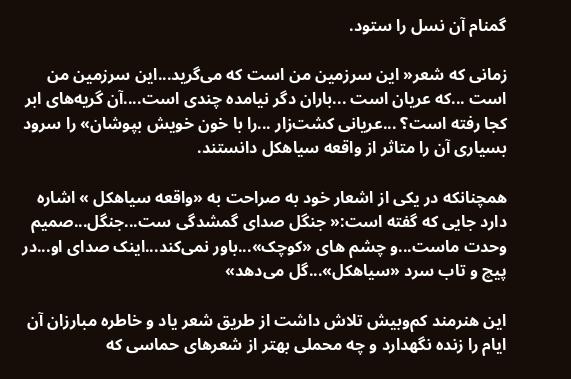گمنام آن نسل را ستود.

زمانی که شعر« این سرزمین من است که می‌گرید...این سرزمین من است ...که عریان است ...باران دگر نیامده چندی است....آن گریه‌های ابر کجا رفته است؟ ...عریانی کشت‌زار ...را با خون خویش بپوشان» را سرود بسیاری آن را متاثر از واقعه سیاهکل دانستند.

همچنانکه در یکی از اشعار خود به صراحت به «واقعه سیاهکل » اشاره دارد جایی که گفته است:« جنگل صدای گمشدگی ست...جنگل...صمیم وحدت ماست...و چشم های «کوچک»...باور نمی‌کند...اینک صدای او...در پیچ و تاب سرد «سیاهکل»...گل می‌دهد»

این هنرمند کم‌وبیش تلاش داشت از طریق شعر یاد و خاطره مبارزان آن ایام را زنده نگهدارد و چه محملی بهتر از شعرهای حماسی که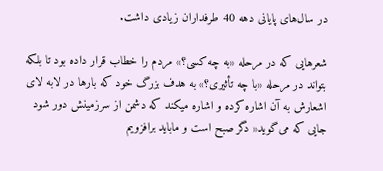در سال‌های پایانی دهه 40 طرفداران زیادی داشت.

شعرهایی که در مرحله «به چه کسی؟» مردم را خطاب قرار داده بود تا بلکه بتواند در مرحله «با چه تأثیری؟» به هدف بزرگ خود که بارها در لابه لای اشعارش به آن اشاره کرده و اشاره میکند که دشمن از سرزمینش دور شود جایی که می‌گوید« دگر صبح است و ماباید برافزویم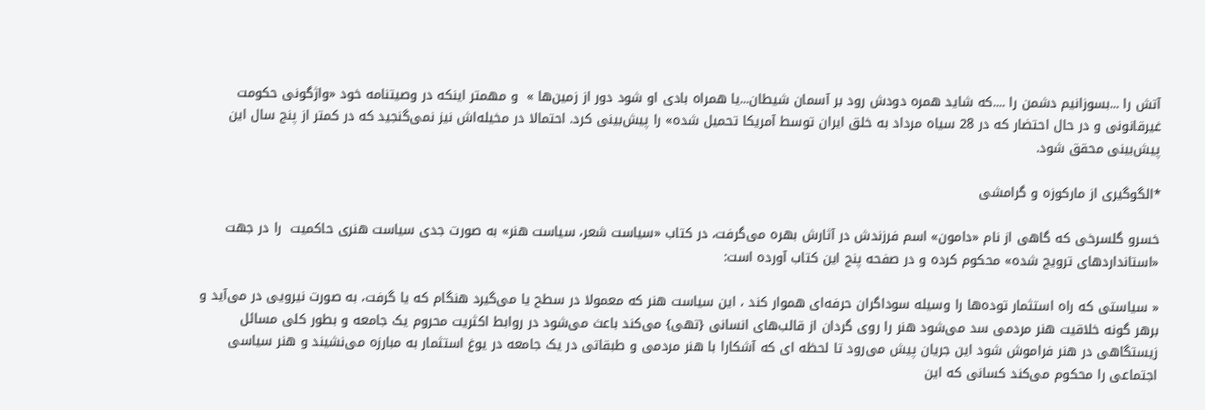آتش را ...بسوزانیم دشمن را ....که شاید همره دودش رود بر آسمان شیطان...یا همراه بادی او شود دور از زمین‌ها »  و مهمتر اینکه در وصیتنامه خود «واژگونی حکومت غیرقانونی و در حال احتضار که در 28 سیاه مرداد به خلق ایران توسط آمریکا تحمیل شده» را پیش‌بینی کرد. احتمالا در مخیله‌اش نیز نمی‌گنجید که در کمتر از پنج سال این پیش‌بینی محقق شود.

*الگوگیری از مارکوزه و گرامشی

خسرو گلسرخی که گاهی از نام «دامون» اسم فرزندش در آثارش بهره می‌گرفت، در کتاب «سیاست شعر، سیاست هنر» به صورت جدی سیاست هنری حاکمیت  را در جهت «استانداردهای ترویج شده» محکوم کرده و در صفحه پنج این کتاب آورده است:

« سیاستی که راه استثمار توده‌ها را وسیله سوداگران حرفه‌ای هموار کند ، این سیاست هنر که معمولا در سطح یا می‌گیرد هنگام که یا گرفت، به صورت نیرویی در می‌آید و برهر گونه خلاقیت هنر مردمی سد می‌شود هنر را روی گردان از قالب‌های انسانی {تهی} می‌کند باعث می‌شود در روابط اکثریت محروم یک جامعه و بطور کلی مسائل زیستگاهی در هنر فراموش شود این جریان پیش می‌رود تا لحظه ای که آشکارا با هنر مردمی و طبقاتی در یک جامعه در یوغ استثمار به مبارزه می‌نشیند و هنر سیاسی اجتماعی را محکوم می‌کند کسانی که این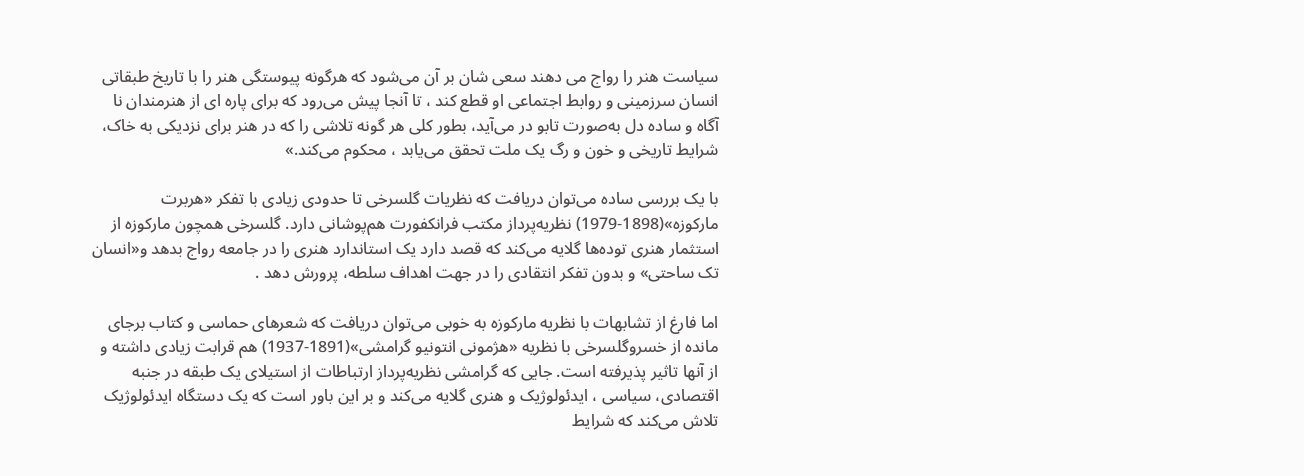سیاست هنر را رواج می دهند سعی شان بر آن می‌شود که هرگونه پیوستگی هنر را با تاریخ طبقاتی انسان سرزمینی و روابط اجتماعی او قطع کند ، تا آنجا پیش می‌رود که برای پاره ای از هنرمندان نا آگاه و ساده دل به‌صورت تابو در می‌آید، بطور کلی هر گونه تلاشی را که در هنر برای نزدیکی به خاک، شرایط تاریخی و خون و رگ یک ملت تحقق می‌یابد ، محکوم می‌کند.»

با یک بررسی ساده می‌توان دریافت که نظریات گلسرخی تا حدودی زیادی با تفکر «هربرت مارکوزه»(1898-1979) نظریه‌پرداز مکتب فرانکفورت هم‌پوشانی دارد. گلسرخی همچون مارکوزه از استثمار هنری توده‌ها گلایه می‌کند که قصد دارد یک استاندارد هنری را در جامعه رواج بدهد و«انسان تک ساحتی» و بدون تفکر انتقادی را در جهت اهداف سلطه، پرورش دهد .

اما فارغ از تشابهات با نظریه مارکوزه به خوبی می‌توان دریافت که شعرهای حماسی و کتاب برجای مانده از خسروگلسرخی با نظریه «هژمونی انتونیو گرامشی»(1891-1937) هم قرابت زیادی داشته و از آنها تاثیر پذیرفته است. جایی که گرامشی نظریه‌پرداز ارتباطات از استیلای یک طبقه در جنبه اقتصادی، سیاسی ، ایدئولوژیک و هنری گلایه می‌کند و بر این باور است که یک دستگاه ایدئولوژیک تلاش می‌کند که شرایط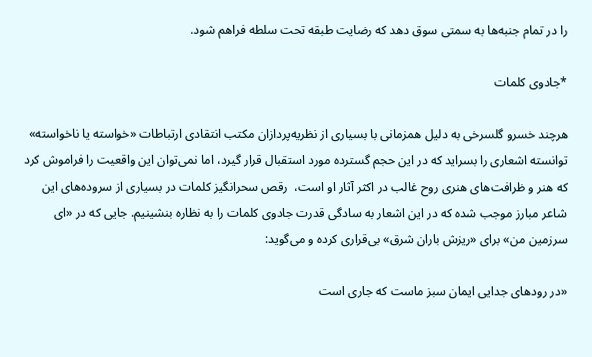را در تمام جنبه‌ها به سمتی سوق دهد که رضایت طبقه تحت سلطه فراهم شود.

*جادوی کلمات

هرچند خسرو گلسرخی به دلیل همزمانی با بسیاری از نظریه‌پردازان مکتب انتقادی ارتباطات «خواسته یا ناخواسته» توانسته اشعاری را بسراید که در این حجم گسترده مورد استقبال قرار گیرد، اما نمی‌توان این واقعیت را فراموش کرد که هنر و ظرافت‌های هنری روح غالب در اکثر آثار او است،  رقص سحرانگیز کلمات در بسیاری از سروده‌های این شاعر مبارز موجب شده که در این اشعار به سادگی قدرت جادوی کلمات را به نظاره بنشینیم. جایی که در «ای سرزمین من» برای «ریزش باران شرق» بی‌قراری کرده و می‌گوید:

«در رودهای جدایی ایمان سبز ماست که جاری است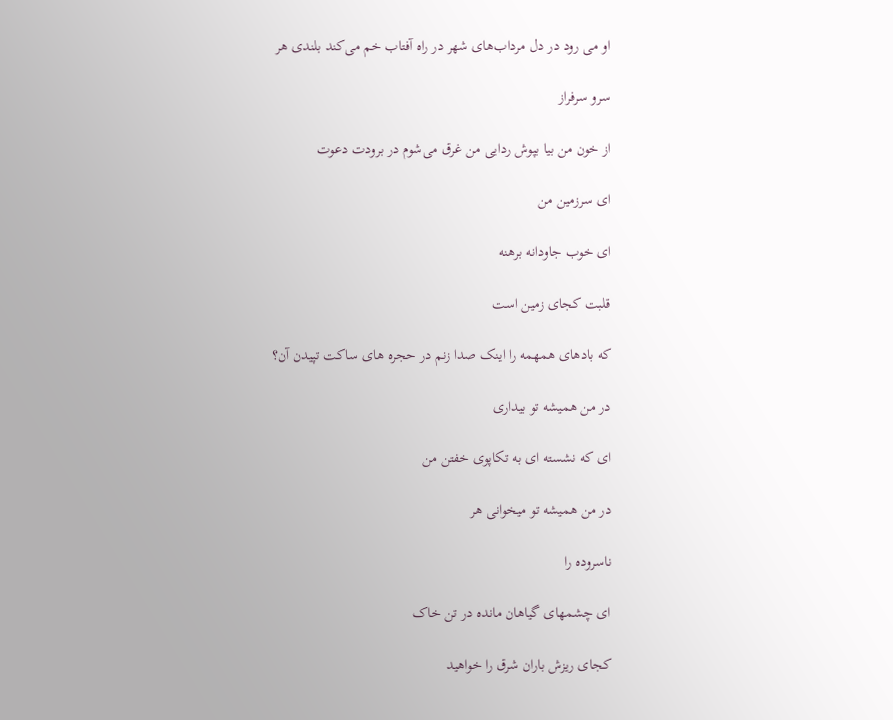او می رود در دل مرداب‌های شهر در راه آفتاب خم می‌کند بلندی هر

سرو سرفراز

از خون من بیا بپوش ردایی من غرق می‌شوم در برودت دعوت

ای سرزمین من

ای خوب جاودانه برهنه

قلبت کجای زمین است

که بادهای همهمه را اینک صدا زنم در حجره های ساکت تپیدن آن؟

در من همیشه تو بیداری

ای که نشسته ای به تکاپوی خفتن من

در من همیشه تو میخوانی هر

ناسروده را

ای چشمهای گیاهان مانده در تن خاک

کجای ریزش باران شرق را خواهید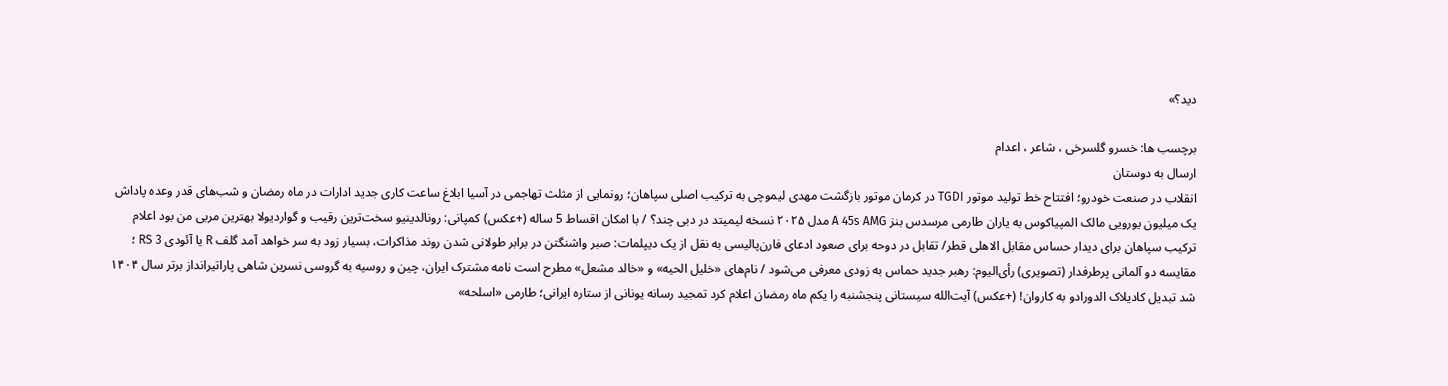دید؟»

برچسب ها: خسرو گلسرخی ، شاعر ، اعدام
ارسال به دوستان
انقلاب در صنعت خودرو؛ افتتاح خط تولید موتور TGDI در کرمان موتور بازگشت مهدی لیموچی به ترکیب اصلی سپاهان؛ رونمایی از مثلث تهاجمی در آسیا ابلاغ ساعت کاری جدید ادارات در ماه رمضان و شب‌های قدر وعده پاداش یک میلیون یورویی مالک المپیاکوس به یاران طارمی مرسدس بنز A 45s AMG مدل ۲۰۲۵ نسخه لیمیتد در دبی چند؟ / با امکان اقساط 5 ساله (+عکس) کمپانی: رونالدینیو سخت‌ترین رقیب و گواردیولا بهترین مربی من بود اعلام ترکیب سپاهان برای دیدار حساس مقابل الاهلی قطر/ تقابل در دوحه برای صعود ادعای فارن‌پالیسی به نقل از یک دیپلمات: صبر واشنگتن در برابر طولانی شدن روند مذاکرات، بسیار زود به سر خواهد آمد گلف R یا آئودی RS 3 ؛ مقایسه دو آلمانی پرطرفدار (تصویری) رأی‌الیوم: رهبر جدید حماس به زودی معرفی می‌شود / نام‌های «خلیل الحیه» و «خالد مشعل» مطرح است نامه مشترک ایران، چین و روسیه به گروسی نسرین شاهی پاراتیرانداز برتر سال ۱۴۰۴ شد تبدیل کادیلاک الدورادو به کاروان! (+عکس) آیت‌الله سیستانی پنجشنبه را یکم ماه رمضان اعلام کرد تمجید رسانه یونانی از ستاره ایرانی؛ طارمی «اسلحه»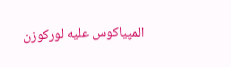المپیاکوس علیه لورکوزن